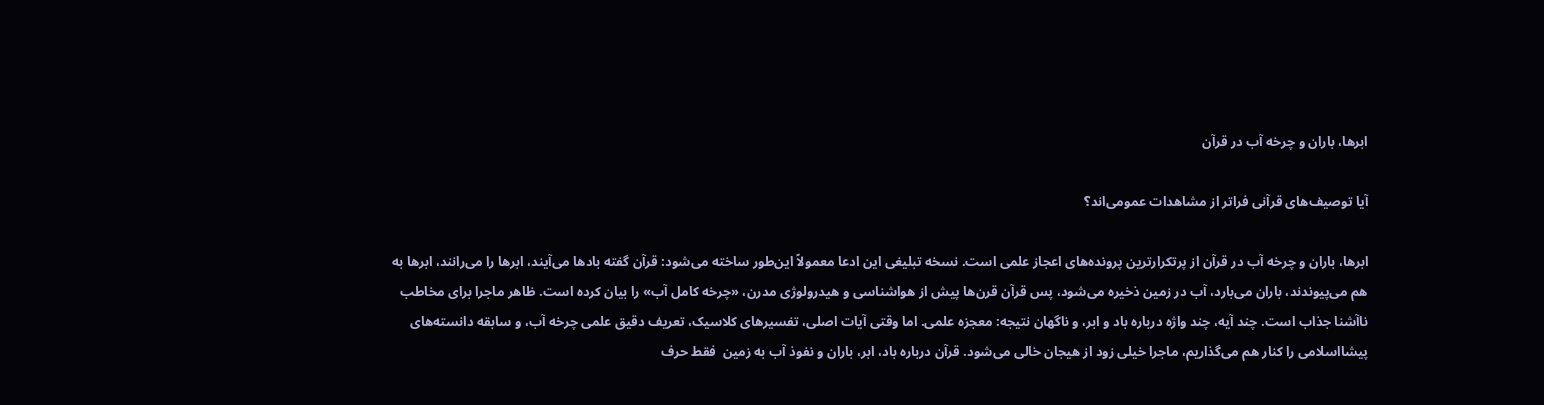ابرها، باران و چرخه آب در قرآن

آیا توصیف‌های قرآنی فراتر از مشاهدات عمومی‌اند؟

ابرها، باران و چرخه آب در قرآن از پرتکرارترین پرونده‌های اعجاز علمی است. نسخه تبلیغی این ادعا معمولاً این‌طور ساخته می‌شود: قرآن گفته بادها می‌آیند، ابرها را می‌رانند، ابرها به هم می‌پیوندند، باران می‌بارد، آب در زمین ذخیره می‌شود، پس قرآن قرن‌ها پیش از هواشناسی و هیدرولوژی مدرن، «چرخه کامل آب» را بیان کرده است. ظاهر ماجرا برای مخاطب ناآشنا جذاب است. چند آیه، چند واژه درباره باد و ابر، و ناگهان نتیجه: معجزه علمی. اما وقتی آیات اصلی، تفسیرهای کلاسیک، تعریف دقیق علمی چرخه آب، و سابقه دانسته‌های پیشااسلامی را کنار هم می‌گذاریم، ماجرا خیلی زود از هیجان خالی می‌شود. قرآن درباره باد، ابر، باران و نفوذ آب به زمین  فقط حرف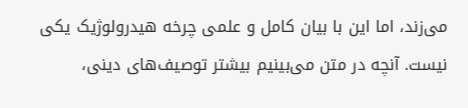می‌زند، اما این با بیان کامل و علمی چرخه هیدرولوژیک یکی نیست. آنچه در متن می‌بینیم بیشتر توصیف‌های دینی،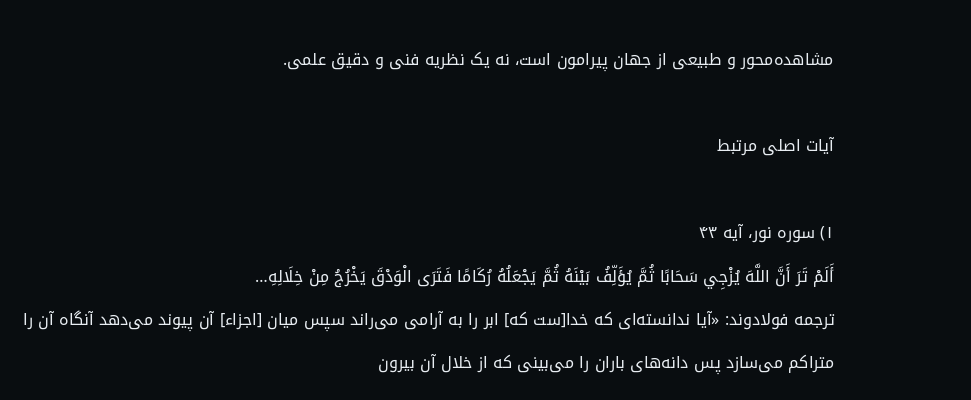مشاهده‌محور و طبیعی از جهان پیرامون است، نه یک نظریه فنی و دقیق علمی.

آیات اصلی مرتبط

۱) سوره نور، آیه ۴۳
أَلَمْ تَرَ أَنَّ اللَّهَ يُزْجِي سَحَابًا ثُمَّ يُؤَلِّفُ بَيْنَهُ ثُمَّ يَجْعَلُهُ رُكَامًا فَتَرَى الْوَدْقَ يَخْرُجُ مِنْ خِلَالِهِ…
ترجمه فولادوند: «آيا ندانسته‌اى كه خدا[ست كه] ابر را به آرامى مى‌راند سپس ميان [اجزاء] آن پيوند مى‌دهد آنگاه آن را متراكم مى‌سازد پس دانه‌هاى باران را مى‌بينى كه از خلال آن بيرون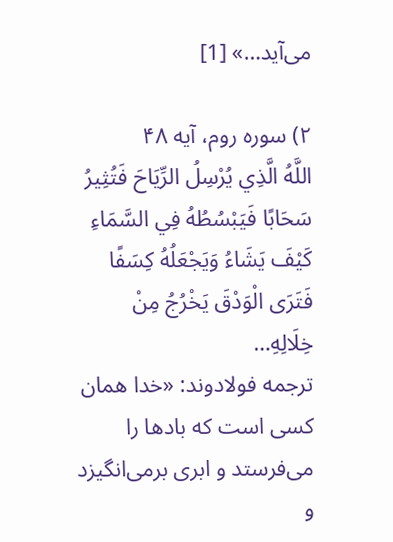مى‌آيد…» [1]

۲) سوره روم، آیه ۴۸
اللَّهُ الَّذِي يُرْسِلُ الرِّيَاحَ فَتُثِيرُ سَحَابًا فَيَبْسُطُهُ فِي السَّمَاءِ كَيْفَ يَشَاءُ وَيَجْعَلُهُ كِسَفًا فَتَرَى الْوَدْقَ يَخْرُجُ مِنْ خِلَالِهِ…
ترجمه فولادوند: «خدا همان كسى است كه بادها را مى‌فرستد و ابرى برمى‌انگيزد و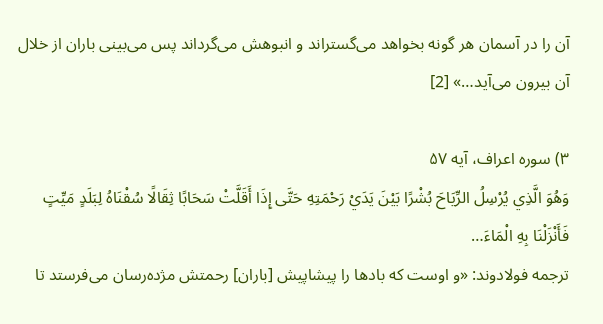آن را در آسمان هر گونه بخواهد مى‌گستراند و انبوهش مى‌گرداند پس مى‌بينى باران از خلال آن بيرون مى‌آيد…» [2]

۳) سوره اعراف، آیه ۵۷
وَهُوَ الَّذِي يُرْسِلُ الرِّيَاحَ بُشْرًا بَيْنَ يَدَيْ رَحْمَتِهِ حَتَّى إِذَا أَقَلَّتْ سَحَابًا ثِقَالًا سُقْنَاهُ لِبَلَدٍ مَيِّتٍ فَأَنْزَلْنَا بِهِ الْمَاءَ…
ترجمه فولادوند: «و اوست كه بادها را پيشاپيش [باران] رحمتش مژده‌رسان مى‌فرستد تا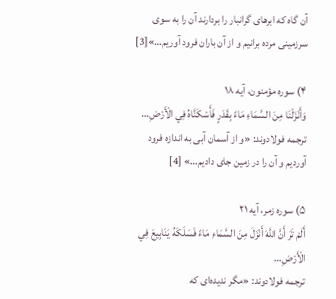آن گاه كه ابرهاى گرانبار را بردارند آن را به سوى سرزمينى مرده برانيم و از آن باران فرود آوريم…»[3]

۴) سوره مؤمنون، آیه ۱۸
وَأَنْزَلْنَا مِنَ السَّمَاءِ مَاءً بِقَدَرٍ فَأَسْكَنَّاهُ فِي الْأَرْضِ…
ترجمه فولادوند: «و از آسمان آبى به اندازه فرود آورديم و آن را در زمين جاى داديم…» [4]

۵) سوره زمر، آیه ۲۱
أَلَمْ تَرَ أَنَّ اللَّهَ أَنْزَلَ مِنَ السَّمَاءِ مَاءً فَسَلَكَهُ يَنَابِيعَ فِي الْأَرْضِ…
ترجمه فولادوند: «مگر نديده‌اى كه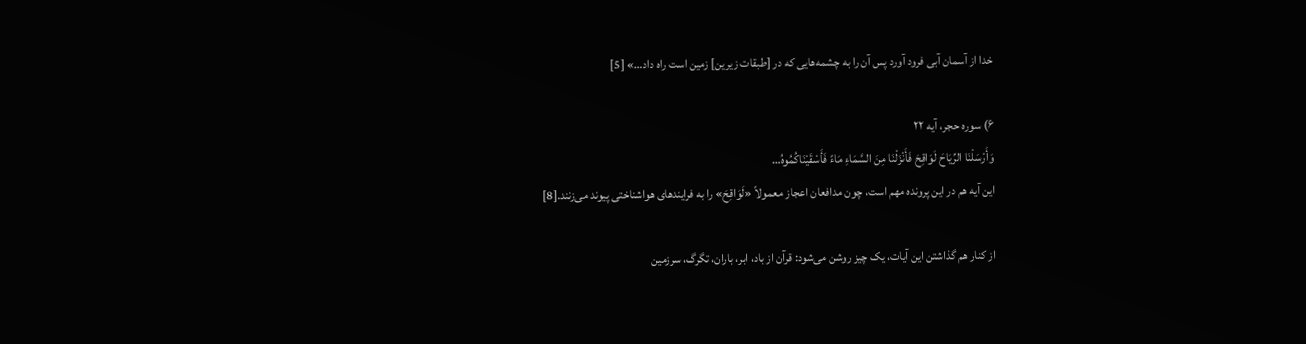خدا از آسمان آبى فرود آورد پس آن را به چشمه‌هايى كه در [طبقات زيرين] زمين است راه داد…» [5]

۶) سوره حجر، آیه ۲۲
وَأَرْسَلْنَا الرِّيَاحَ لَوَاقِحَ فَأَنْزَلْنَا مِنَ السَّمَاءِ مَاءً فَأَسْقَيْنَاكُمُوهُ…
این آیه هم در این پرونده مهم است، چون مدافعان اعجاز معمولاً «لَوَاقِحَ» را به فرایندهای هواشناختی پیوند می‌زنند.[8]

از کنار هم گذاشتن این آیات، یک چیز روشن می‌شود: قرآن از باد، ابر، باران، تگرگ، سرزمین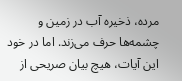مرده، ذخیره آب در زمین و چشمه‌ها حرف می‌زند. اما در خود این آیات، هیچ بیان صریحی از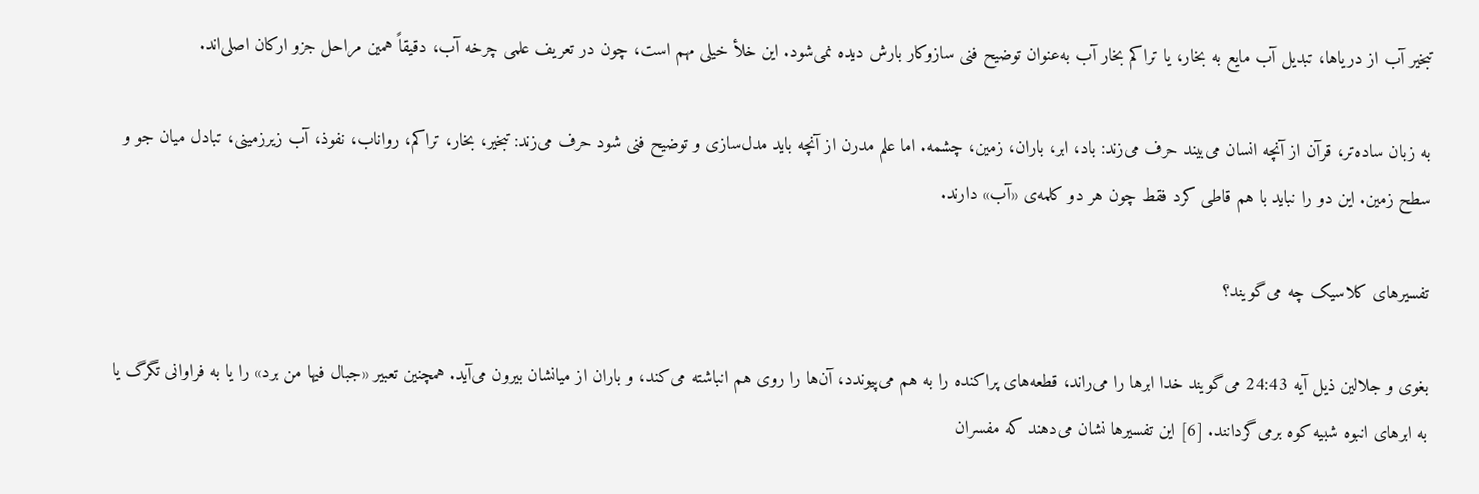تبخیر آب از دریاها، تبدیل آب مایع به بخار، یا تراکم بخار آب به‌عنوان توضیح فنی سازوکار بارش دیده نمی‌شود. این خلأ خیلی مهم است، چون در تعریف علمی چرخه آب، دقیقاً همین مراحل جزو ارکان اصلی‌اند.

به زبان ساده‌تر، قرآن از آنچه انسان می‌بیند حرف می‌زند: باد، ابر، باران، زمین، چشمه. اما علم مدرن از آنچه باید مدل‌سازی و توضیح فنی شود حرف می‌زند: تبخیر، بخار، تراکم، رواناب، نفوذ، آب زیرزمینی، تبادل میان جو و سطح زمین. این دو را نباید با هم قاطی کرد فقط چون هر دو کلمه‌ی «آب» دارند.

تفسیرهای کلاسیک چه می‌گویند؟

بغوی و جلالین ذیل آیه 24:43 می‌گویند خدا ابرها را می‌راند، قطعه‌های پراکنده را به هم می‌پیوندد، آن‌ها را روی هم انباشته می‌کند، و باران از میانشان بیرون می‌آید. همچنین تعبیر «جبال فيها من برد» را یا به فراوانی تگرگ یا به ابرهای انبوه شبیه کوه برمی‌گردانند. [6] این تفسیرها نشان می‌دهند که مفسران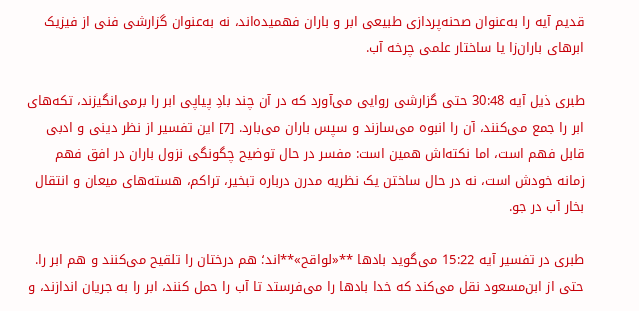قدیم آیه را به‌عنوان صحنه‌پردازی طبیعی ابر و باران فهمیده‌اند، نه به‌عنوان گزارشی فنی از فیزیک ابرهای باران‌زا یا ساختار علمی چرخه آب.

طبری ذیل آیه 30:48 حتی گزارشی روایی می‌آورد که در آن چند بادِ پیاپی ابر را برمی‌انگیزند، تکه‌های ابر را جمع می‌کنند، آن را انبوه می‌سازند و سپس باران می‌بارد. [7] این تفسیر از نظر دینی و ادبی قابل فهم است، اما نکته‌اش همین است: مفسر در حال توضیح چگونگی نزول باران در افق فهم زمانه خودش است، نه در حال ساختن یک نظریه مدرن درباره تبخیر، تراکم، هسته‌های میعان و انتقال بخار آب در جو.

طبری در تفسیر آیه 15:22 می‌گوید بادها **«لواقح»**اند؛ هم درختان را تلقیح می‌کنند و هم ابر را. حتی از ابن‌مسعود نقل می‌کند که خدا بادها را می‌فرستد تا آب را حمل کنند، ابر را به جریان اندازند، و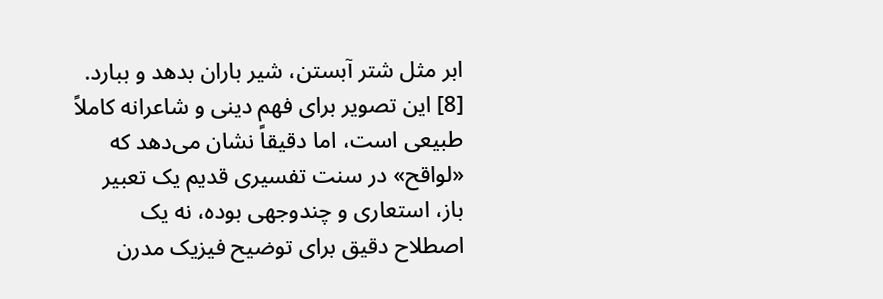ابر مثل شتر آبستن، شیر باران بدهد و ببارد. [8] این تصویر برای فهم دینی و شاعرانه کاملاً طبیعی است، اما دقیقاً نشان می‌دهد که «لواقح» در سنت تفسیری قدیم یک تعبیر باز، استعاری و چندوجهی بوده، نه یک اصطلاح دقیق برای توضیح فیزیک مدرن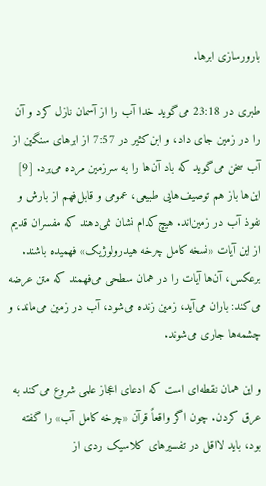بارورسازی ابرها.

طبری در 23:18 می‌گوید خدا آب را از آسمان نازل کرد و آن را در زمین جای داد، و ابن‌کثیر در 7:57 از ابرهای سنگین از آب سخن می‌گوید که باد آن‌ها را به سرزمین مرده می‌برد. [9] این‌ها باز هم توصیف‌هایی طبیعی، عمومی و قابل‌فهم از بارش و نفوذ آب در زمین‌اند. هیچ‌کدام نشان نمی‌دهند که مفسران قدیم از این آیات «نسخه کامل چرخه هیدرولوژیک» فهمیده باشند. برعکس، آن‌ها آیات را در همان سطحی می‌فهمند که متن عرضه می‌کند: باران می‌آید، زمین زنده می‌شود، آب در زمین می‌ماند، و چشمه‌ها جاری می‌شوند.

و این همان نقطه‌ای است که ادعای اعجاز علمی شروع می‌کند به عرق کردن. چون اگر واقعاً قرآن «چرخه کامل آب» را گفته بود، باید لااقل در تفسیرهای کلاسیک ردی از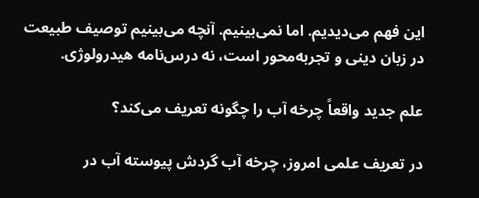این فهم می‌دیدیم. اما نمی‌بینیم. آنچه می‌بینیم توصیف طبیعت در زبان دینی و تجربه‌محور است، نه درس‌نامه هیدرولوژی.

علم جدید واقعاً چرخه آب را چگونه تعریف می‌کند؟

در تعریف علمی امروز، چرخه آب گردش پیوسته آب در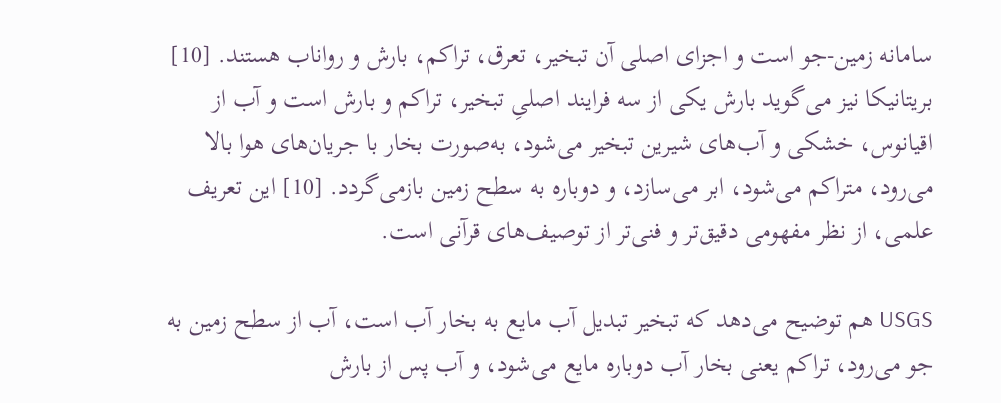سامانه زمین-جو است و اجزای اصلی آن تبخیر، تعرق، تراکم، بارش و رواناب هستند. [10] بریتانیکا نیز می‌گوید بارش یکی از سه فرایند اصلیِ تبخیر، تراکم و بارش است و آب از اقیانوس، خشکی و آب‌های شیرین تبخیر می‌شود، به‌صورت بخار با جریان‌های هوا بالا می‌رود، متراکم می‌شود، ابر می‌سازد، و دوباره به سطح زمین بازمی‌گردد. [10] این تعریف علمی، از نظر مفهومی دقیق‌تر و فنی‌تر از توصیف‌های قرآنی است.

USGS هم توضیح می‌دهد که تبخیر تبدیل آب مایع به بخار آب است، آب از سطح زمین به جو می‌رود، تراکم یعنی بخار آب دوباره مایع می‌شود، و آب پس از بارش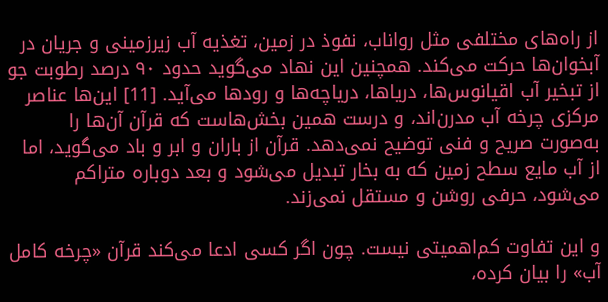از راه‌های مختلفی مثل رواناب، نفوذ در زمین، تغذیه آب زیرزمینی و جریان در آبخوان‌ها حرکت می‌کند. همچنین این نهاد می‌گوید حدود ۹۰ درصد رطوبت جو از تبخیر آب اقیانوس‌ها، دریاها، دریاچه‌ها و رودها می‌آید. [11] این‌ها عناصر مرکزی چرخه آب مدرن‌اند، و درست همین بخش‌هاست که قرآن آن‌ها را به‌صورت صریح و فنی توضیح نمی‌دهد. قرآن از باران و ابر و باد می‌گوید، اما از آب مایع سطح زمین که به بخار تبدیل می‌شود و بعد دوباره متراکم می‌شود، حرفی روشن و مستقل نمی‌زند.

و این تفاوت کم‌اهمیتی نیست. چون اگر کسی ادعا می‌کند قرآن «چرخه کامل آب» را بیان کرده،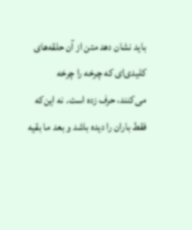باید نشان دهد متن از آن حلقه‌های کلیدی‌ای که چرخه را چرخه می‌کنند، حرف زده است. نه این‌که فقط باران را دیده باشد و بعد ما بقیه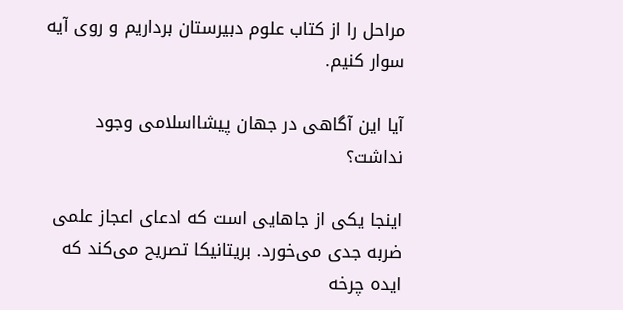مراحل را از کتاب علوم دبیرستان برداریم و روی آیه سوار کنیم.

آیا این آگاهی در جهان پیشااسلامی وجود نداشت؟

اینجا یکی از جاهایی است که ادعای اعجاز علمی ضربه جدی می‌خورد. بریتانیکا تصریح می‌کند که ایده چرخه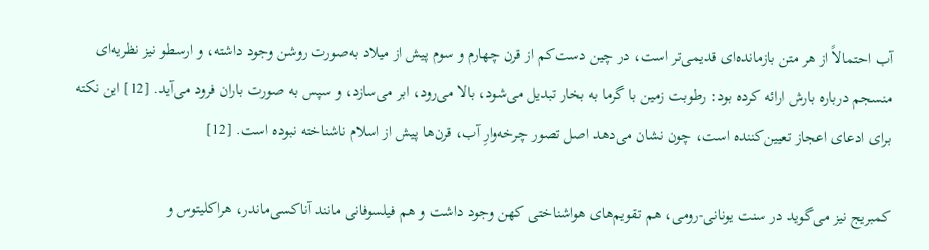آب احتمالاً از هر متن بازمانده‌ای قدیمی‌تر است، در چین دست‌کم از قرن چهارم و سوم پیش از میلاد به‌صورت روشن وجود داشته، و ارسطو نیز نظریه‌ای منسجم درباره بارش ارائه کرده بود: رطوبت زمین با گرما به بخار تبدیل می‌شود، بالا می‌رود، ابر می‌سازد، و سپس به صورت باران فرود می‌آید. [12] این نکته برای ادعای اعجاز تعیین‌کننده است، چون نشان می‌دهد اصل تصور چرخه‌وارِ آب، قرن‌ها پیش از اسلام ناشناخته نبوده است. [12]

کمبریج نیز می‌گوید در سنت یونانی-رومی، هم تقویم‌های هواشناختی کهن وجود داشت و هم فیلسوفانی مانند آناکسی‌ماندر، هراکلیتوس و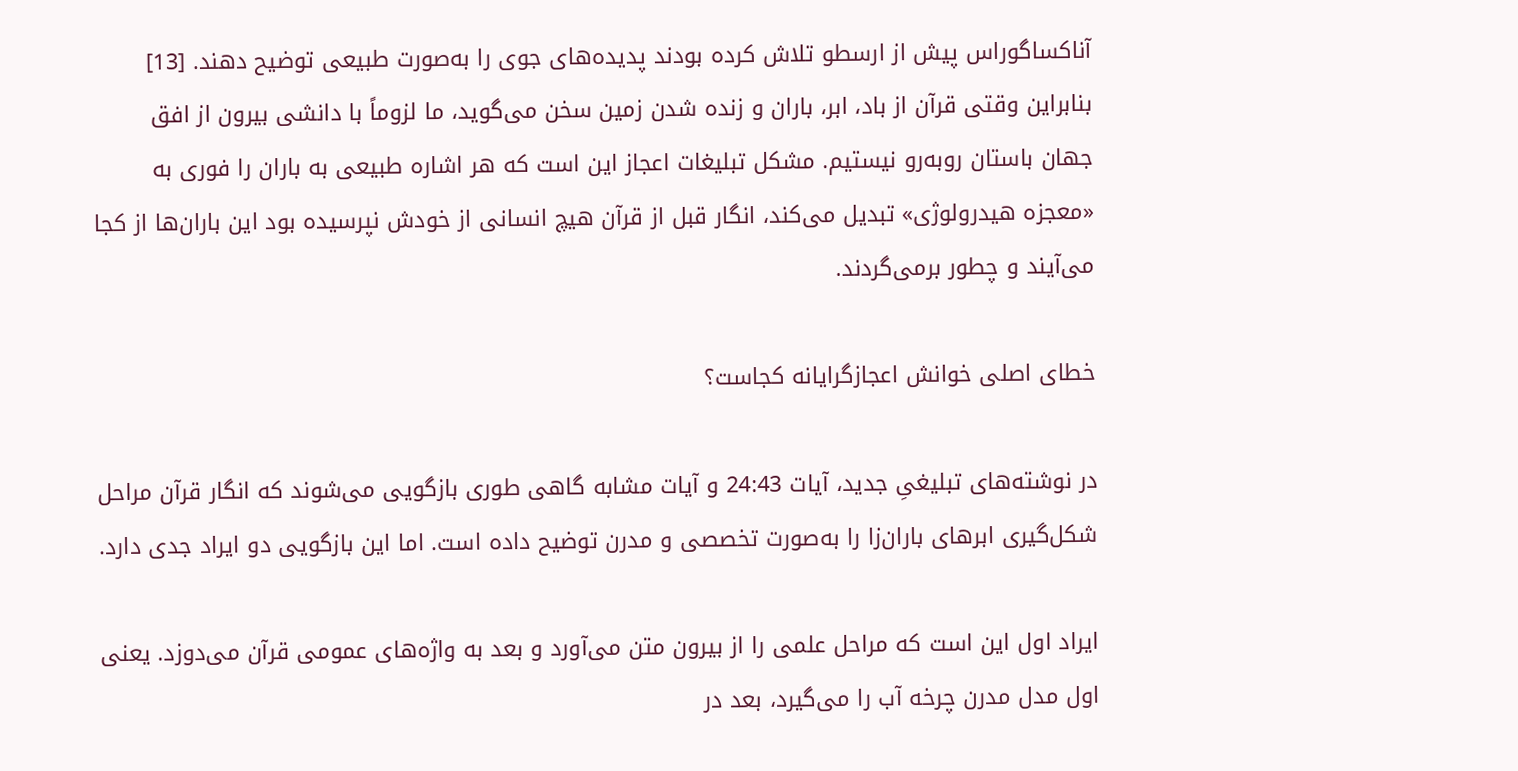آناکساگوراس پیش از ارسطو تلاش کرده بودند پدیده‌های جوی را به‌صورت طبیعی توضیح دهند. [13] بنابراین وقتی قرآن از باد، ابر، باران و زنده شدن زمین سخن می‌گوید، ما لزوماً با دانشی بیرون از افق جهان باستان روبه‌رو نیستیم. مشکل تبلیغات اعجاز این است که هر اشاره طبیعی به باران را فوری به «معجزه هیدرولوژی» تبدیل می‌کند، انگار قبل از قرآن هیچ انسانی از خودش نپرسیده بود این باران‌ها از کجا می‌آیند و چطور برمی‌گردند.

خطای اصلی خوانش اعجازگرایانه کجاست؟

در نوشته‌های تبلیغیِ جدید، آیات 24:43 و آیات مشابه گاهی طوری بازگویی می‌شوند که انگار قرآن مراحل شکل‌گیری ابرهای باران‌زا را به‌صورت تخصصی و مدرن توضیح داده است. اما این بازگویی دو ایراد جدی دارد.

ایراد اول این است که مراحل علمی را از بیرون متن می‌آورد و بعد به واژه‌های عمومی قرآن می‌دوزد. یعنی اول مدل مدرن چرخه آب را می‌گیرد، بعد در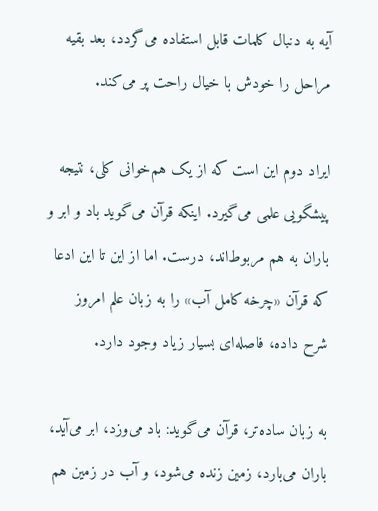آیه به دنبال کلمات قابل استفاده می‌گردد، بعد بقیه مراحل را خودش با خیال راحت پر می‌کند.

ایراد دوم این است که از یک هم‌خوانی کلی، نتیجه پیشگویی علمی می‌گیرد. اینکه قرآن می‌گوید باد و ابر و باران به هم مربوط‌اند، درست. اما از این تا این ادعا که قرآن «چرخه کامل آب» را به زبان علم امروز شرح داده، فاصله‌ای بسیار زیاد وجود دارد.

به زبان ساده‌تر، قرآن می‌گوید: باد می‌وزد، ابر می‌آید، باران می‌بارد، زمین زنده می‌شود، و آب در زمین هم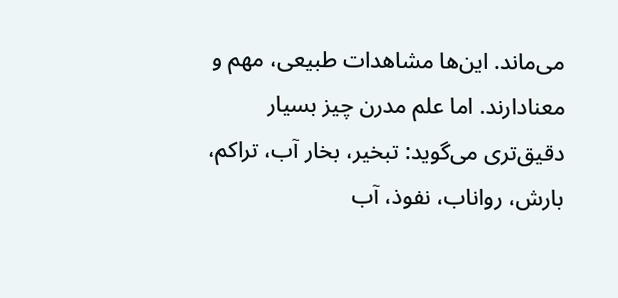می‌ماند. این‌ها مشاهدات طبیعی، مهم و معنادارند. اما علم مدرن چیز بسیار دقیق‌تری می‌گوید: تبخیر، بخار آب، تراکم، بارش، رواناب، نفوذ، آب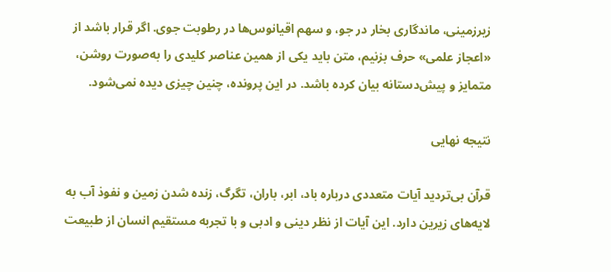زیرزمینی، ماندگاری بخار در جو، و سهم اقیانوس‌ها در رطوبت جوی. اگر قرار باشد از «اعجاز علمی» حرف بزنیم، متن باید یکی از همین عناصر کلیدی را به‌صورت روشن، متمایز و پیش‌دستانه بیان کرده باشد. در این پرونده، چنین چیزی دیده نمی‌شود.

نتیجه نهایی

قرآن بی‌تردید آیات متعددی درباره باد، ابر، باران، تگرگ، زنده شدن زمین و نفوذ آب به لایه‌های زیرین دارد. این آیات از نظر دینی و ادبی و با تجربه مستقیم انسان از طبیعت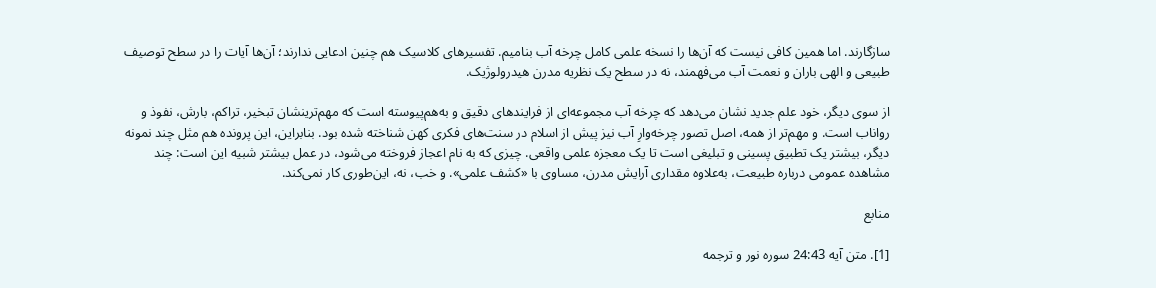سازگارند. اما همین کافی نیست که آن‌ها را نسخه علمی کامل چرخه آب بنامیم. تفسیرهای کلاسیک هم چنین ادعایی ندارند؛ آن‌ها آیات را در سطح توصیف طبیعی و الهی باران و نعمت آب می‌فهمند، نه در سطح یک نظریه مدرن هیدرولوژیک.

از سوی دیگر، خود علم جدید نشان می‌دهد که چرخه آب مجموعه‌ای از فرایندهای دقیق و به‌هم‌پیوسته است که مهم‌ترینشان تبخیر، تراکم، بارش، نفوذ و رواناب است. و مهم‌تر از همه، اصل تصور چرخه‌وارِ آب نیز پیش از اسلام در سنت‌های فکری کهن شناخته شده بود. بنابراین، این پرونده هم مثل چند نمونه دیگر، بیشتر یک تطبیق پسینی و تبلیغی است تا یک معجزه علمی واقعی. چیزی که به نام اعجاز فروخته می‌شود، در عمل بیشتر شبیه این است: چند مشاهده عمومی درباره طبیعت، به‌علاوه مقداری آرایش مدرن، مساوی با «کشف علمی». و خب، نه، این‌طوری کار نمی‌کند.

منابع

[1]. متن آیه 24:43 سوره نور و ترجمه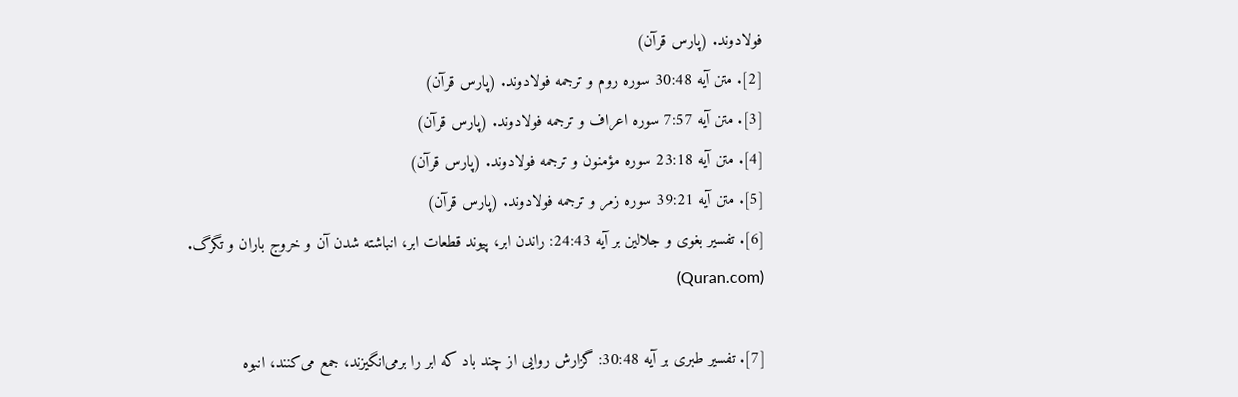فولادوند. (پارس قرآن)
[2]. متن آیه 30:48 سوره روم و ترجمه فولادوند. (پارس قرآن)
[3]. متن آیه 7:57 سوره اعراف و ترجمه فولادوند. (پارس قرآن)
[4]. متن آیه 23:18 سوره مؤمنون و ترجمه فولادوند. (پارس قرآن)
[5]. متن آیه 39:21 سوره زمر و ترجمه فولادوند. (پارس قرآن)
[6]. تفسیر بغوی و جلالین بر آیه 24:43: راندن ابر، پیوند قطعات ابر، انباشته شدن آن و خروج باران و تگرگ. (Quran.com)

[7]. تفسیر طبری بر آیه 30:48: گزارش روایی از چند باد که ابر را برمی‌انگیزند، جمع می‌کنند، انبوه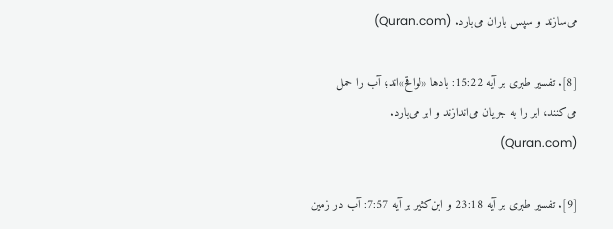می‌سازند و سپس باران می‌بارد. (Quran.com)

[8]. تفسیر طبری بر آیه 15:22: بادها «لواقح»اند؛ آب را حمل می‌کنند، ابر را به جریان می‌اندازند و ابر می‌بارد. (Quran.com)

[9]. تفسیر طبری بر آیه 23:18 و ابن‌کثیر بر آیه 7:57: آب در زمین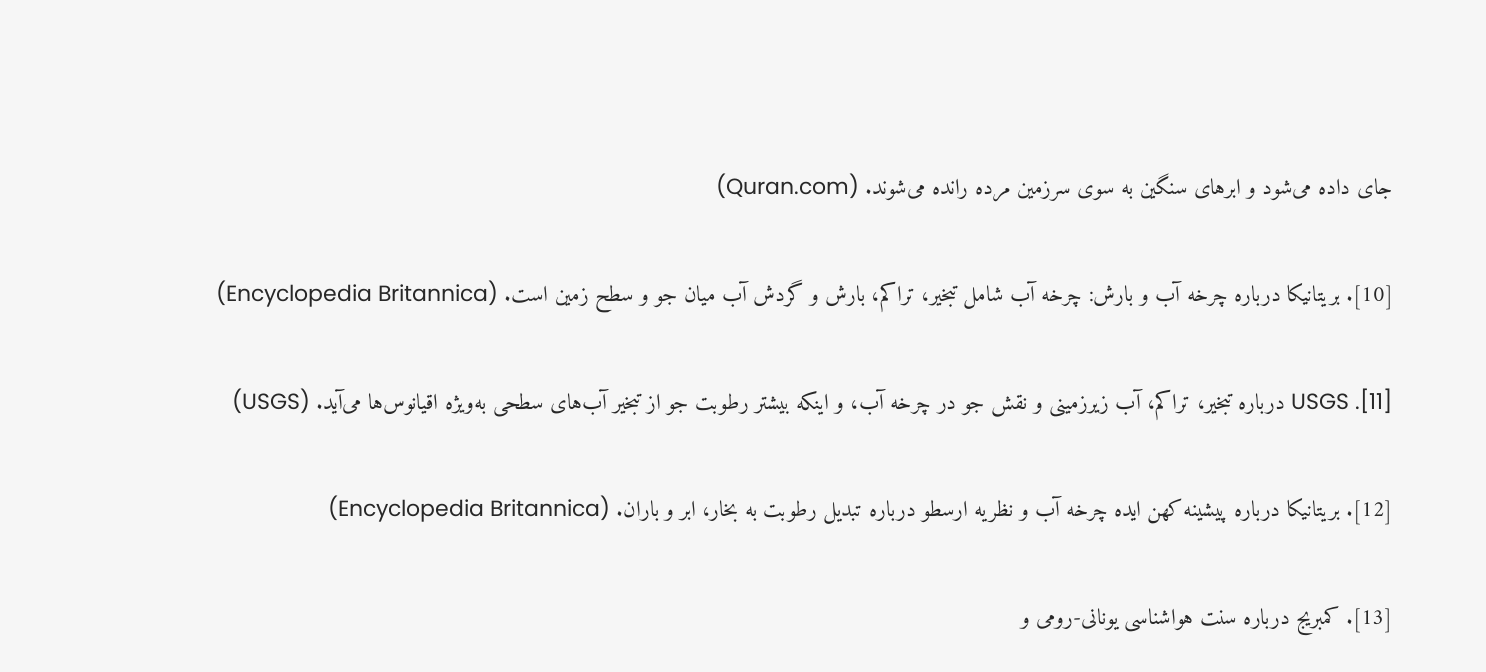جای داده می‌شود و ابرهای سنگین به سوی سرزمین مرده رانده می‌شوند. (Quran.com)

[10]. بریتانیکا درباره چرخه آب و بارش: چرخه آب شامل تبخیر، تراکم، بارش و گردش آب میان جو و سطح زمین است. (Encyclopedia Britannica)

[11]. USGS درباره تبخیر، تراکم، آب زیرزمینی و نقش جو در چرخه آب، و اینکه بیشتر رطوبت جو از تبخیر آب‌های سطحی به‌ویژه اقیانوس‌ها می‌آید. (USGS)

[12]. بریتانیکا درباره پیشینه کهن ایده چرخه آب و نظریه ارسطو درباره تبدیل رطوبت به بخار، ابر و باران. (Encyclopedia Britannica)

[13]. کمبریج درباره سنت هواشناسی یونانی-رومی و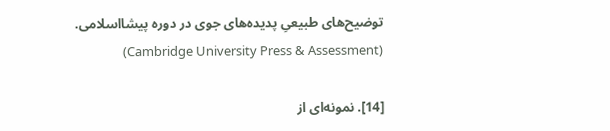توضیح‌های طبیعیِ پدیده‌های جوی در دوره پیشااسلامی. (Cambridge University Press & Assessment)

[14]. نمونه‌ای از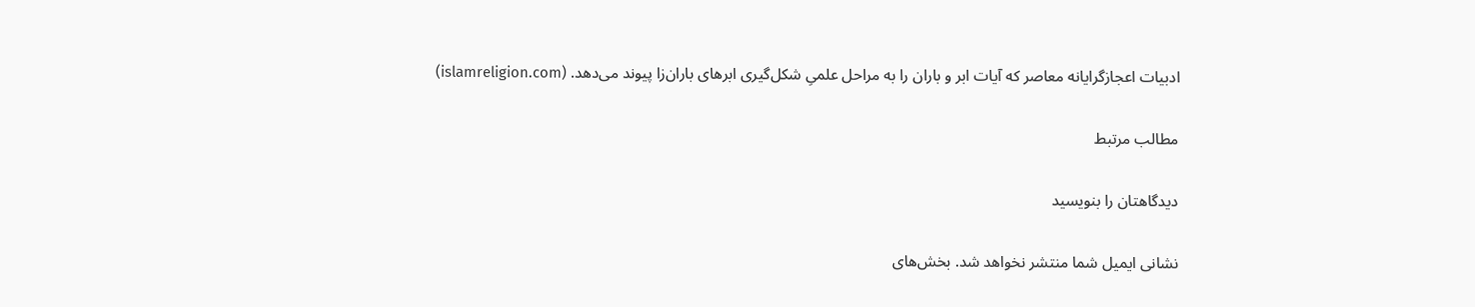ادبیات اعجازگرایانه معاصر که آیات ابر و باران را به مراحل علمیِ شکل‌گیری ابرهای باران‌زا پیوند می‌دهد. (islamreligion.com)

مطالب مرتبط

دیدگاهتان را بنویسید

نشانی ایمیل شما منتشر نخواهد شد. بخش‌های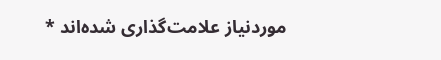موردنیاز علامت‌گذاری شده‌اند *